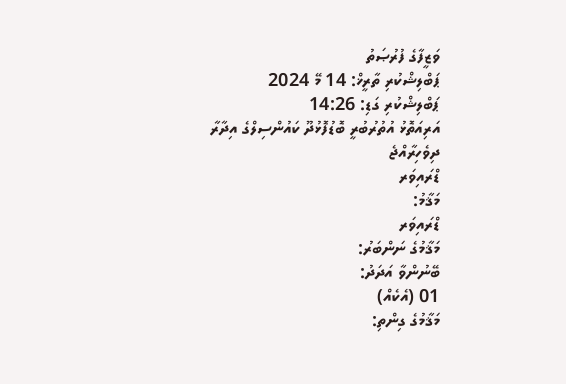ވަޒީފާގެ ފުރުޞަތު
ޕަބްލިޝްކުރި ތާރީޚް: 14 މޭ 2024
ޕަބްލިޝްކުރި ގަޑި: 14:26
އަރިއަތޮޅު އުތުރުބުރީ ބޮޑުފޮޅުދޫ ކައުންސިލްގެ އިދާރާ
ދިވެހިރާއްޖެ
ޑްރައިވަރ
މަޤާމު:
ޑްރައިވަރ
މަޤާމުގެ ނަންބަރު:
ބޭނުންވާ އަދަދު:
01 (އެކެއް)
މަޤާމުގެ ގިންތި: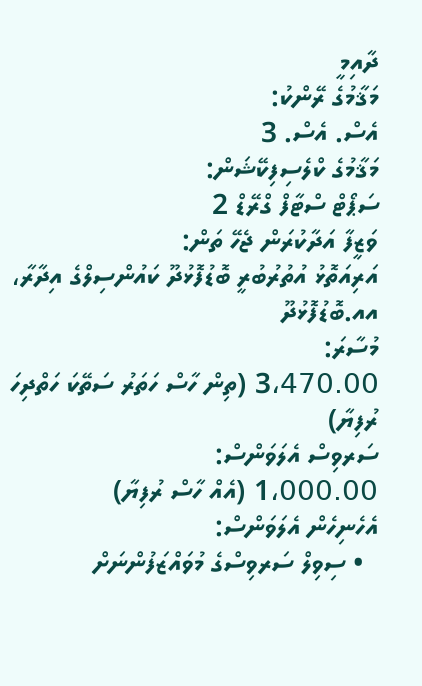ދާއިމީ
މަޤާމުގެ ރޭންކު:
އެސް. އެސް. 3
މަޤާމުގެ ކްލެސިފިކޭޝަން:
ސަޕޯޓް ސްޓާފް ގްރޭޑް 2
ވަޒީފާ އަދާކުރަން ޖެހޭ ތަން:
އަރިއަތޮޅު އުތުރުބުރީ ބޮޑުފޮޅުދޫ ކައުންސިލްގެ އިދާރާ، އއ.ބޮޑުފޮޅުދޫ
މުސާރަ:
3،470.00 (ތިން ހާސް ހަތަރު ސަތޭކަ ހަތްދިހަ ރުފިޔާ)
ސަރވިސް އެލަވަންސް:
1،000.00 (އެއް ހާސް ރުފިޔާ)
އެހެނިހެން އެލަވަންސް:
  • ސިވިލް ސަރވިސްގެ މުވައްޒަފުންނަށް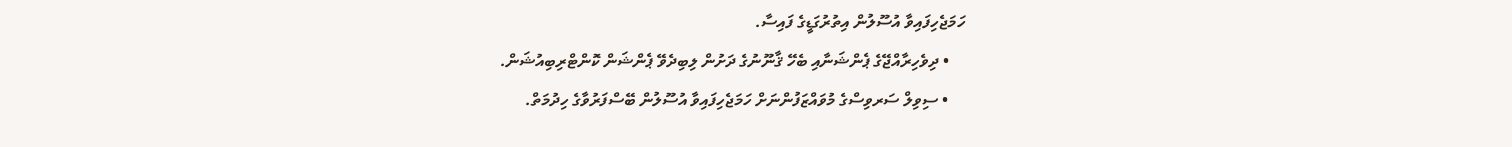ހަމަޖެހިފައިވާ އުސޫލުން އިތުރުގަޑީގެ ފައިސާ.
    • ދިވެހިރާއްޖޭގެ ޕެންޝަނާއި ބެހޭ ޤާނޫނުގެ ދަށުން ލިބިދެވޭ ޕެންޝަން ކޮންޓްރިބިއުޝަން.
    • ސިވިލް ސަރވިސްގެ މުވައްޒަފުންނަށް ހަމަޖެހިފައިވާ އުސޫލުން ބޭސްފަރުވާގެ ހިދުމަތް.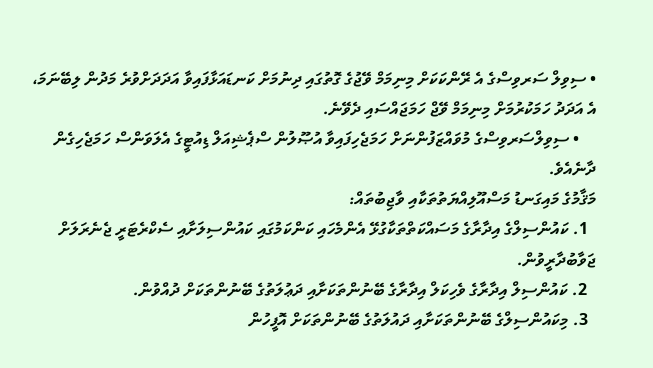• ސިވިލް ސަރވިސްގެ އެ ރޭންކަކަށް މިނިމަމް ވޭޖުގެ ގޮތުގައި ދިނުމަށް ކަނޑައަޅާފައިވާ އަދަދަށްވުރެ މަދުން ލިބޭނަމަ، އެ އަދަދު ހަމަކުރުމަށް މިނިމަމް ވޭޖް ހަމަޖައްސައި ދެވޭނެ.
    • ސިވިލްސަރވިސްގެ މުވައްޒަފުންނަށް ހަމަޖެހިފައިވާ އުޞޫލުން ސްޕެޝިއަލް ޑިއުޓީގެ އެލަވަންސް ހަމަޖެހިގެން ދާނެއެވެ.
މަޤާމުގެ މައިގަނޑު މަސްއޫލިއްޔަތުތަކާއި ވާޖިބުތައް:
  1. ކައުންސިލްގެ އިދާރާގެ މަސައްކަތްތަކާގުޅޭ އެންމެހައި ކަންކަމުގައި ކައުންސިލަށާއި ސެކްރެޓަރީ ޖެނެރަލަށް ޖަވާބުދާރީވުން.
  2. ކައުންސިލް އިދާރާގެ ވެހިކަލް އިދާރާގެ ބޭނުންތަކަށާއި ދަޢުލަތުގެ ބޭނުންތަކަށް ދުއްވުން.
  3. މިކައުންސިލްގެ ބޭނުންތަކަށާއި ދައުލަތުގެ ބޭނުންތަކަށް އޮފީހުން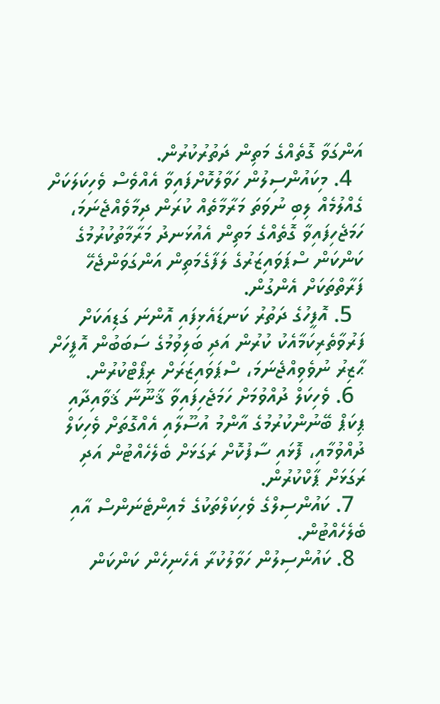އަންގަވާ ގޮތެއްގެ މަތިން ދަތުރުކުރުން.
  4. މިކައުންސިލުން ހަވާލުކޮށްފައިވާ އެއްވެސް ވެހިކަލަކަށް ގެއްލުމެއް ލިބި ނުވަތަ މަރާމާތެއް ކުރަން ދިމާވެއްޖެނަމަ، ހަމަޖެހިފައިވާ ގޮތެއްގެ މަތިން އެއުޅަނދު މަރާމާތުކުރުމުގެ ކަންކަން ސްޕަވައިޒަރުގެ ލަފާގެމަތިން އަންގަވަންޖެހޭ ފަރާތްތަކަށް އެންގުން.
  5. އޮފީހުގެ ދަތުރު ކަނޑައެޅިފައި އޮންނަ ގަޑިއަކަށް ފަރުވާތެރިކަމާއެކު ކުރުން އަދި ބަލިވުމުގެ ސަބަބުން އޮފީހަށް ޙާޒިރު ނުވެވިއްޖެނަމަ، ސްޕަވައިޒަރަށް ރިޕޯޓްކުރުން.
  6. ވެހިކަލް ދުއްވުމަށް ހަމަޖެހިފައިވާ ޤާނޫނާ ޤަވާއިދާއި ޕިކަޕް ބޭނުންކުރުމުގެ އާންމު އުސޫލާއި އެއްގޮތަށް ވެހިކަލް ދުއްވުމާއި، ފޮޅައި ސާފުކޮށް ރަގަޅަށް ބެލެހެއްޓުން އަދި ރަގަޅަށް ޕާކްކުރުން.
  7. ކައުންސިލްގެ ވެހިކަލްތަކުގެ މެއިންޓެނަންސް އާއި ބެލެހެއްޓުން.
  8. ކައުންސިލުން ހަވާލުކުރާ އެހެނިހެން ކަންކަން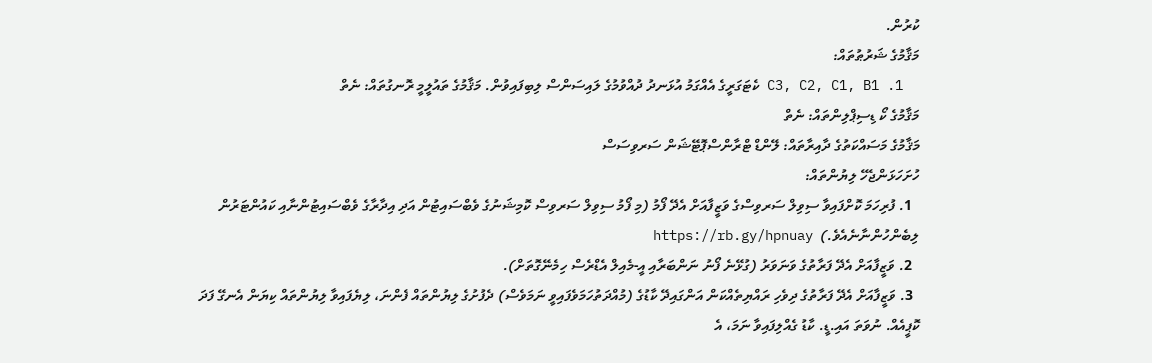ކުރުން.
މަޤާމުގެ ޝަރުޠުތައް:
  1. C3, C2, C1, B1 ކެޓަގަރީގެ އެއްގަމު އުޅަނދު ދުއްވުމުގެ ލައިސަންސް ލިބިފައިވުން. މަޤާމުގެ ތައުލީމީ ރޮނގުތައް: ނެތް
މަޤާމުގެ ކޯ ޑިސިޕްލިންތައް: ނެތް
މަޤާމުގެ މަސައްކަތުގެ ދާއިރާތައް: ލޭންޑް ޓްރާންސްޕޮޓޭޝަން ސަރވިސަސް
ހުށަހަޅަންޖެހޭ ލިޔުންތައް:
  1. ފުރިހަމަ ކޮށްފައިވާ ސިވިލް ސަރވިސްގެ ވަޒީފާއަށް އެދޭ ފޯމު (މި ފޯމު ސިވިލް ސަރވިސް ކޮމިޝަނުގެ ވެބްސައިޓުން އަދި އިދާރާގެ ވެބްސައިޓުންނާއި ކައުންޓަރުން ލިބެންހުންނާނެއެވެ.)  https://rb.gy/hpnuay
  2. ވަޒީފާއަށް އެދޭ ފަރާތުގެ ވަނަވަރު (ގުޅޭނެ ފޯނު ނަންބަރާއި އީ-މެއިލް އެޑްރެސް ހިމެނޭގޮތަށް).
  3. ވަޒީފާއަށް އެދޭ ފަރާތުގެ ދިވެހި ރައްޔިތެއްކަން އަންގައިދޭ ކާޑުގެ (މުއްދަތުހަމަވެފައިވީ ނަމަވެސް) ދެފުށުގެ ލިޔުންތައް ފެންނަ، ލިޔެފައިވާ ލިޔުންތައް ކިޔަން އެނގޭ ފަދަ ކޮޕީއެއް. ނުވަތަ އައި.ޑީ. ކާޑު ގެއްލިފައިވާ ނަމަ، އެ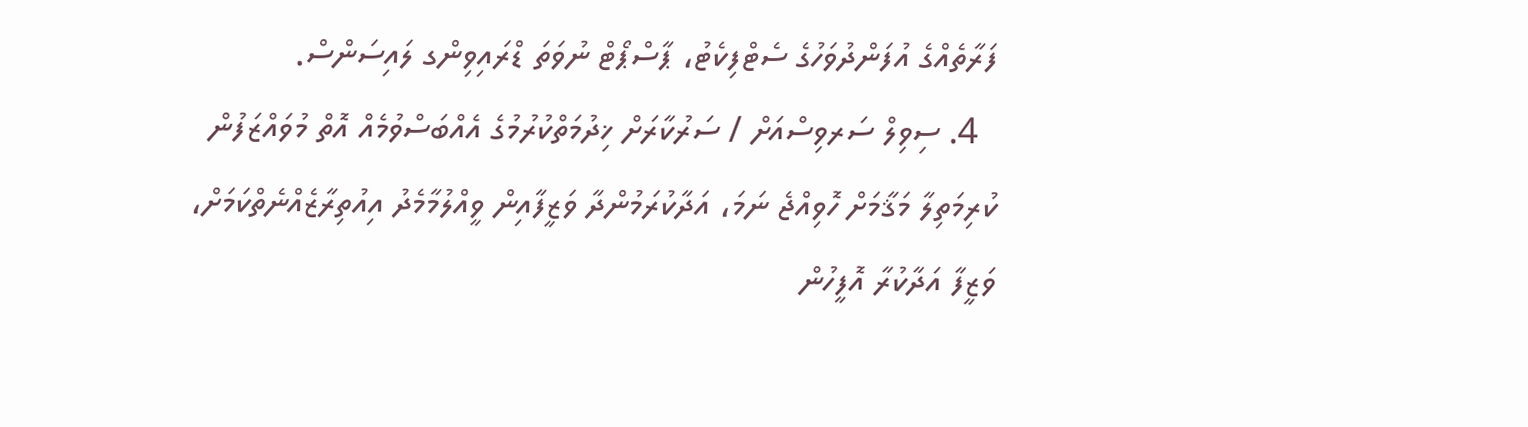ފަރާތެއްގެ އުފަންދުވަހުގެ ސެޓްފިކެޓު، ޕާސްޕޯޓް ނުވަތަ ޑްރައިވިންގ ލައިސަންސް.
  4. ސިވިލް ސަރވިސްއަށް / ސަރުކާރަށް ޚިދުމަތްކުރުމުގެ އެއްބަސްވުމެއް އޮތް މުވައްޒަފުން ކުރިމަތިލާ މަޤާމަށް ހޮވިއްޖެ ނަމަ، އަދާކުރަމުންދާ ވަޒީފާއިން ވީއްލުމާމެދު އިއުތިރާޒެއްނެތްކަމަށް، ވަޒީފާ އަދާކުރާ އޮފީހުން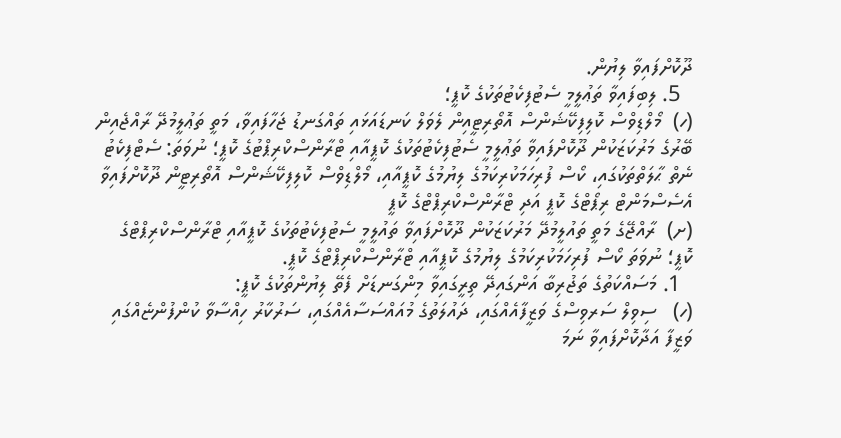ދޫކޮށްފައިވާ ލިޔުން.
  5. ލިބިފައިވާ ތަޢުލީމީ ސެޓުފިކެޓުތަކުގެ ކޮޕީ؛
(ހ)  މޯލްޑިވްސް ކޮލިފިކޭޝަންސް އޮތޯރިޓީއިން ލެވަލް ކަނޑައަޅައި ތައްގަނޑު ޖަހާފައިވާ، މަތީ ތަޢުލީމުދޭ ރާއްޖެއިން ބޭރުގެ މަރުކަޒަކުން ދޫކޮށްފައިވާ ތަޢުލީމީ ސެޓުފިކެޓުތަކުގެ ކޮޕީއާއި ޓްރާންސްކްރިޕްޓުގެ ކޮޕީ؛ ނުވަތަ: ސެޓްފިކެޓު ނެތް ޙާލަތްތަކުގައި، ކޯސް ފުރިހަމަކުރިކަމުގެ ލިޔުމުގެ ކޮޕީއާއި، މޯލްޑިވްސް ކޮލިފިކޭޝަންސް އޮތޯރިޓީން ދޫކޮށްފައިވާ އެސެސްމަންޓް ރިޕޯޓްގެ ކޮޕީ އަދި ޓްރާންސްކްރިޕްޓްގެ ކޮޕީ
(ށ)  ރާއްޖޭގެ މަތީ ތައުލީމުދޭ މަރުކަޒަކުން ދޫކޮށްފައިވާ ތައުލީމީ ސެޓުފިކެޓުތަކުގެ ކޮޕީއާއި ޓްރާންސްކްރިޕްޓްގެ ކޮޕީ؛ ނުވަތަ ކޯސް ފުރިހަމަކުރިކަމުގެ ލިޔުމުގެ ކޮޕީއާއި ޓްރާންސްކްރިޕްޓްގެ ކޮޕީ.
  1. މަސައްކަތުގެ ތަޖުރިބާ އަންގައިދޭ ތިރީގައިވާ މިންގަނޑަށް ފެތޭ ލިޔުންތަކުގެ ކޮޕީ:
(ހ)   ސިވިލް ސަރވިސްގެ ވަޒީފާއެއްގައި، ދައުލަތުގެ މުއައްސަސާއެއްގައި، ސަރުކާރު ހިއްސާވާ ކުންފުންޏެއްގައި ވަޒީފާ އަދާކޮށްފައިވާ ނަމަ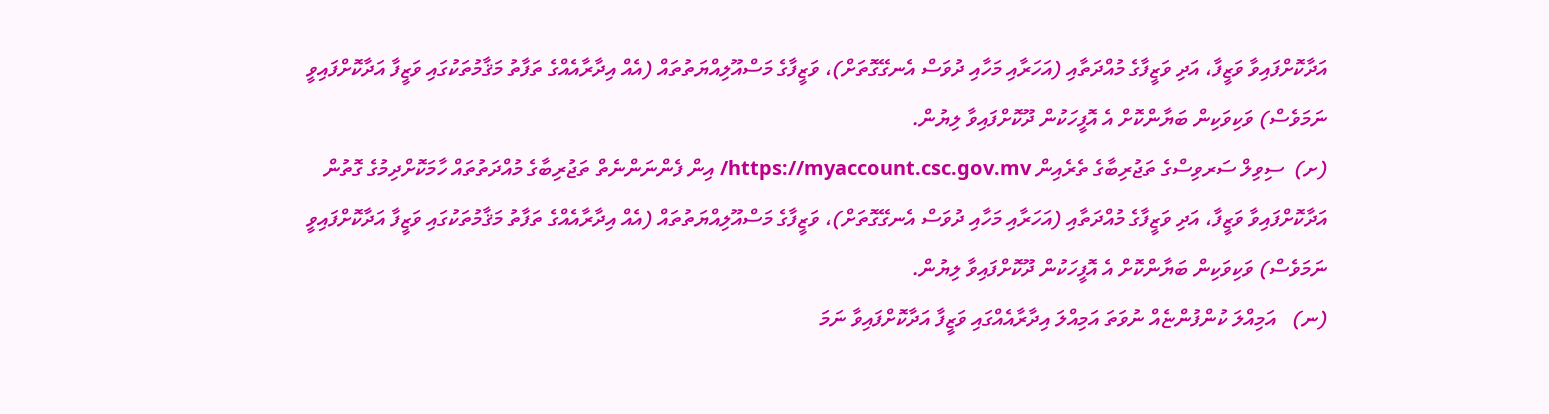އަދާކޮށްފައިވާ ވަޒީފާ، އަދި ވަޒީފާގެ މުއްދަތާއި (އަހަރާއި މަހާއި ދުވަސް އެނގޭގޮތަށް)، ވަޒީފާގެ މަސްއޫލިއްޔަތުތައް (އެއް އިދާރާއެއްގެ ތަފާތު މަޤާމުތަކުގައި ވަޒީފާ އަދާކޮށްފައިވީ ނަމަވެސް) ވަކިވަކިން ބަޔާންކޮށް އެ އޮފީހަކުން ދޫކޮށްފައިވާ ލިޔުން.
(ށ)  ސިވިލް ސަރވިސްގެ ތަޖުރިބާގެ ތެރެއިން https://myaccount.csc.gov.mv/ އިން ފެންނަންނެތް ތަޖުރިބާގެ މުއްދަތުތައް ހާމަކޮށްދިމުގެ ގޮތުން އަދާކޮށްފައިވާ ވަޒީފާ، އަދި ވަޒީފާގެ މުއްދަތާއި (އަހަރާއި މަހާއި ދުވަސް އެނގޭގޮތަށް)، ވަޒީފާގެ މަސްއޫލިއްޔަތުތައް (އެއް އިދާރާއެއްގެ ތަފާތު މަޤާމުތަކުގައި ވަޒީފާ އަދާކޮށްފައިވީ ނަމަވެސް) ވަކިވަކިން ބަޔާންކޮށް އެ އޮފީހަކުން ދޫކޮށްފައިވާ ލިޔުން.
(ނ)   އަމިއްލަ ކުންފުންޏެއް ނުވަތަ އަމިއްލަ އިދާރާއެއްގައި ވަޒީފާ އަދާކޮށްފައިވާ ނަމަ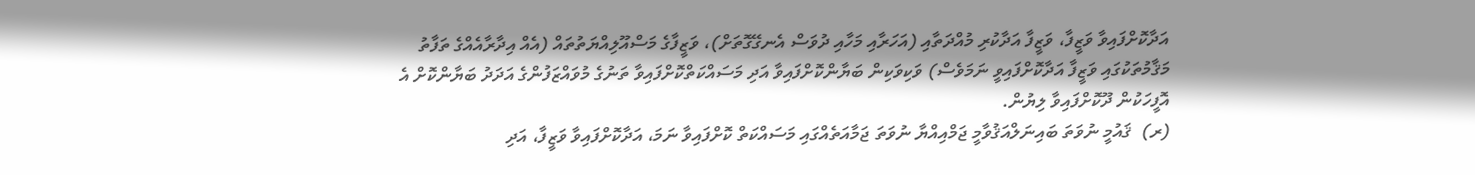އަދާކޮށްފައިވާ ވަޒީފާ، ވަޒީފާ އަދާކުރި މުއްދަތާއި (އަހަރާއި މަހާއި ދުވަސް އެނގޭގޮތަށް)، ވަޒީފާގެ މަސްއޫލިއްޔަތުތައް (އެއް އިދާރާއެއްގެ ތަފާތު މަޤާމުތަކުގައި ވަޒީފާ އަދާކޮށްފައިވީ ނަމަވެސް) ވަކިވަކިން ބަޔާންކޮށްފައިވާ އަދި މަސައްކަތްކޮށްފައިވާ ތަނުގެ މުވައްޒަފުންގެ އަދަދު ބަޔާންކޮށް އެ އޮފީހަކުން ދޫކޮށްފައިވާ ލިޔުން.
(ރ)  ޤައުމީ ނުވަތަ ބައިނަލްއަޤުވާމީ ޖަމްއިއްޔާ ނުވަތަ ޖަމާއަތެއްގައި މަސައްކަތް ކޮށްފައިވާ ނަމަ، އަދާކޮށްފައިވާ ވަޒީފާ، އަދި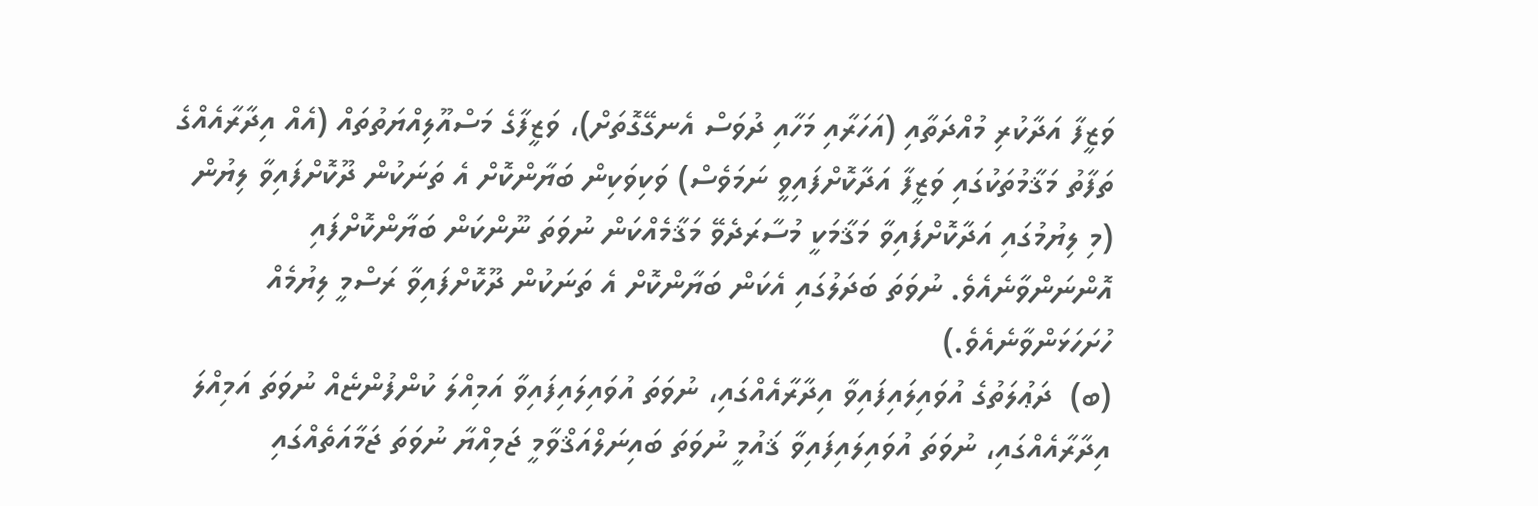ވަޒީފާ އަދާކުރި މުއްދަތާއި (އަހަރާއި މަހާއި ދުވަސް އެނގޭގޮތަށް)، ވަޒީފާގެ މަސްއޫލިއްޔަތުތައް (އެއް އިދާރާއެއްގެ ތަފާތު މަޤާމުތަކުގައި ވަޒީފާ އަދާކޮށްފައިވީ ނަމަވެސް) ވަކިވަކިން ބަޔާންކޮށް އެ ތަނަކުން ދޫކޮށްފައިވާ ލިޔުން (މި ލިޔުމުގައި އަދާކޮށްފައިވާ މަޤާމަކީ މުސާރަދެވޭ މަޤާމެއްކަން ނުވަތަ ނޫންކަން ބަޔާންކޮށްފައި އޮންނަންވާނެއެވެ. ނުވަތަ ބަދަލުގައި އެކަން ބަޔާންކޮށް އެ ތަނަކުން ދޫކޮށްފައިވާ ރަސްމީ ލިޔުމެއް ހުށަހަޅަންވާނެއެވެ.)
(ބ)  ދަޢުލަތުގެ އުވައިލައިފައިވާ އިދާރާއެއްގައި، ނުވަތަ އުވައިލައިފައިވާ އަމިއްލަ ކުންފުންޏެއް ނުވަތަ އަމިއްލަ އިދާރާއެއްގައި، ނުވަތަ އުވައިލައިފައިވާ ޤައުމީ ނުވަތަ ބައިނަލްއަޤްވާމީ ޖަމިއްޔާ ނުވަތަ ޖަމާއަތެއްގައި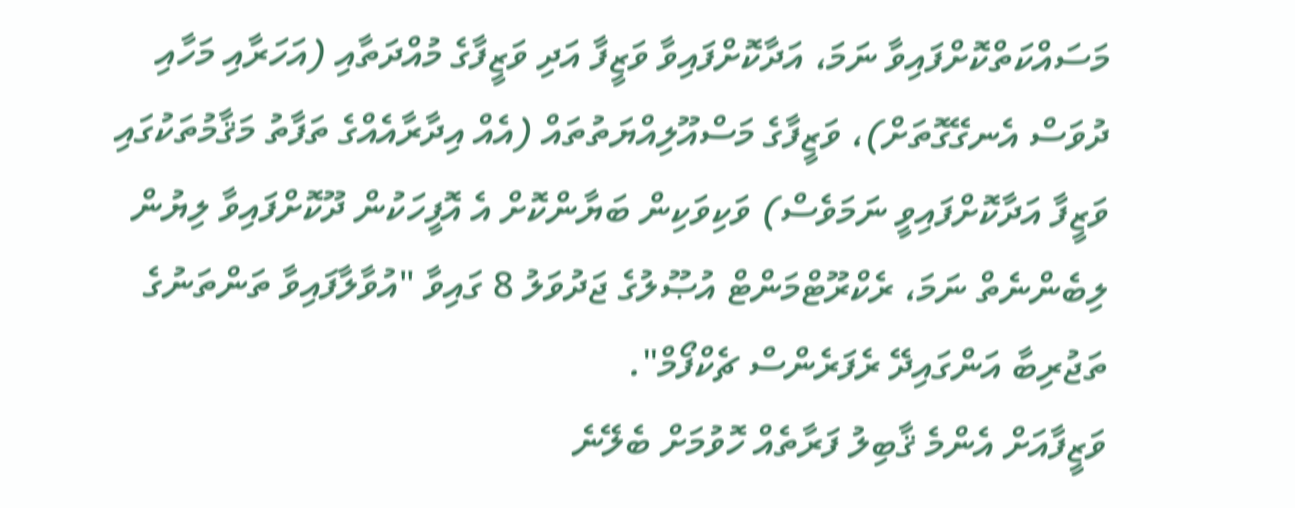މަސައްކަތްކޮށްފައިވާ ނަމަ، އަދާކޮށްފައިވާ ވަޒީފާ އަދި ވަޒީފާގެ މުއްދަތާއި (އަހަރާއި މަހާއި ދުވަސް އެނގޭގޮތަށް)، ވަޒީފާގެ މަސްއޫލިއްޔަތުތައް (އެއް އިދާރާއެއްގެ ތަފާތު މަޤާމުތަކުގައި ވަޒީފާ އަދާކޮށްފައިވީ ނަމަވެސް) ވަކިވަކިން ބަޔާންކޮށް އެ އޮފީހަކުން ދޫކޮށްފައިވާ ލިޔުން ލިބެންނެތް ނަމަ، ރެކްރޫޓްމަންޓް އުޞޫލުގެ ޖަދުވަލު 8 ގައިވާ "އުވާލާފައިވާ ތަންތަނުގެ ތަޖުރިބާ އަންގައިދޭ ރެފަރެންސް ޗެކްފޯމް".
ވަޒީފާއަށް އެންމެ ޤާބިލު ފަރާތެއް ހޮވުމަށް ބެލޭނެ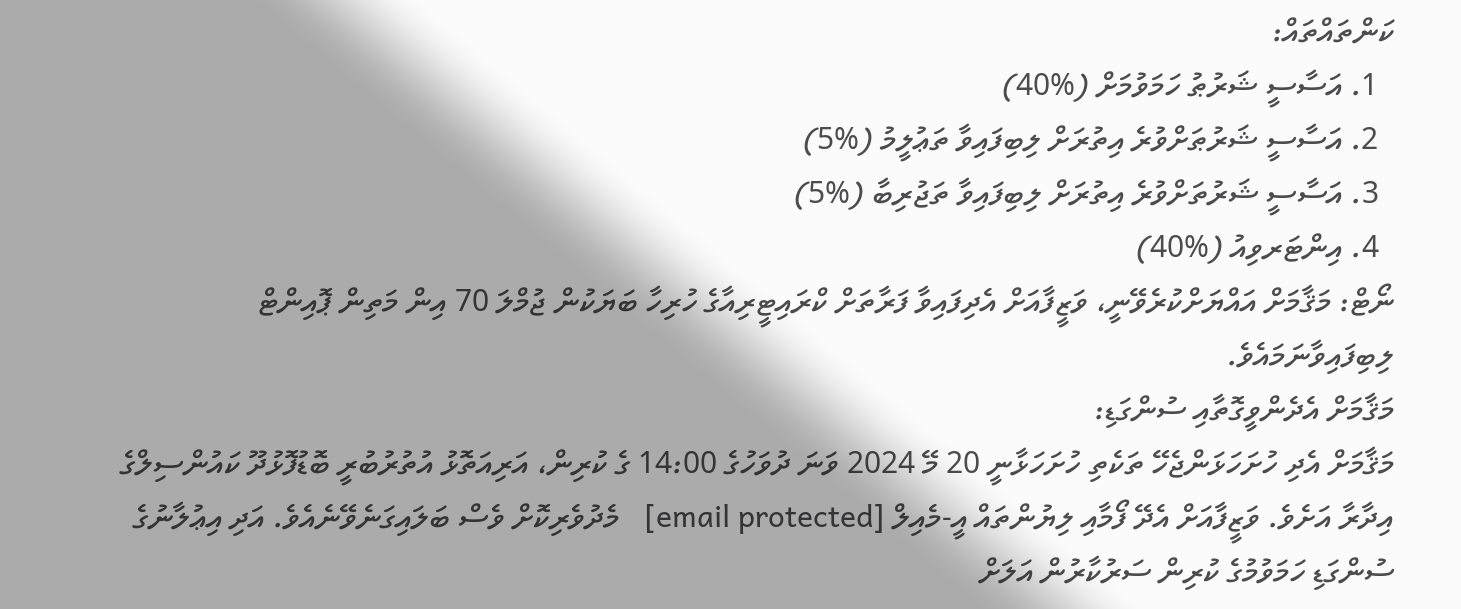ކަންތައްތައް:
  1. އަސާސީ ޝަރުޠު ހަމަވުމަށް (%40)
  2. އަސާސީ ޝަރުޠަށްވުރެ އިތުރަށް ލިބިފައިވާ ތަޢުލީމު (%5)
  3. އަސާސީ ޝަރުތަށްވުރެ އިތުރަށް ލިބިފައިވާ ތަޖުރިބާ (%5)
  4. އިންޓަރވިއު (%40)
ނޯޓް: މަޤާމަށް އައްޔަށްކުރެވޭނީ، ވަޒީފާއަށް އެދިފައިވާ ފަރާތަށް ކްރައިޓީރިއާގެ ހުރިހާ ބަޔަކުން ޖުމްލަ 70 އިން މަތިން ޕޮއިންޓް ލިބިފައިވާނަމައެވެ.
މަޤާމަށް އެދެންވީގޮތާއި ސުންގަޑި:
މަޤާމަށް އެދި ހުށަހަޅަންޖެހޭ ތަކެތި ހުށަހަޅާނީ 20 މޭ 2024 ވަނަ ދުވަހުގެ 14:00 ގެ ކުރިން، އަރިއަތޮޅު އުތުރުބުރީ ބޮޑުފޮޅުދޫ ކައުންސިލްގެ އިދާރާ އަށެވެ. ވަޒީފާއަށް އެދޭ ފޯމާއި ލިޔުންތައް އީ-މެއިލް [email protected]   މެދުވެރިކޮށް ވެސް ބަލައިގަނެވޭނެއެވެ. އަދި އިޢުލާނުގެ ސުންގަޑި ހަމަވުމުގެ ކުރިން ސަރުކާރުން އަލަށް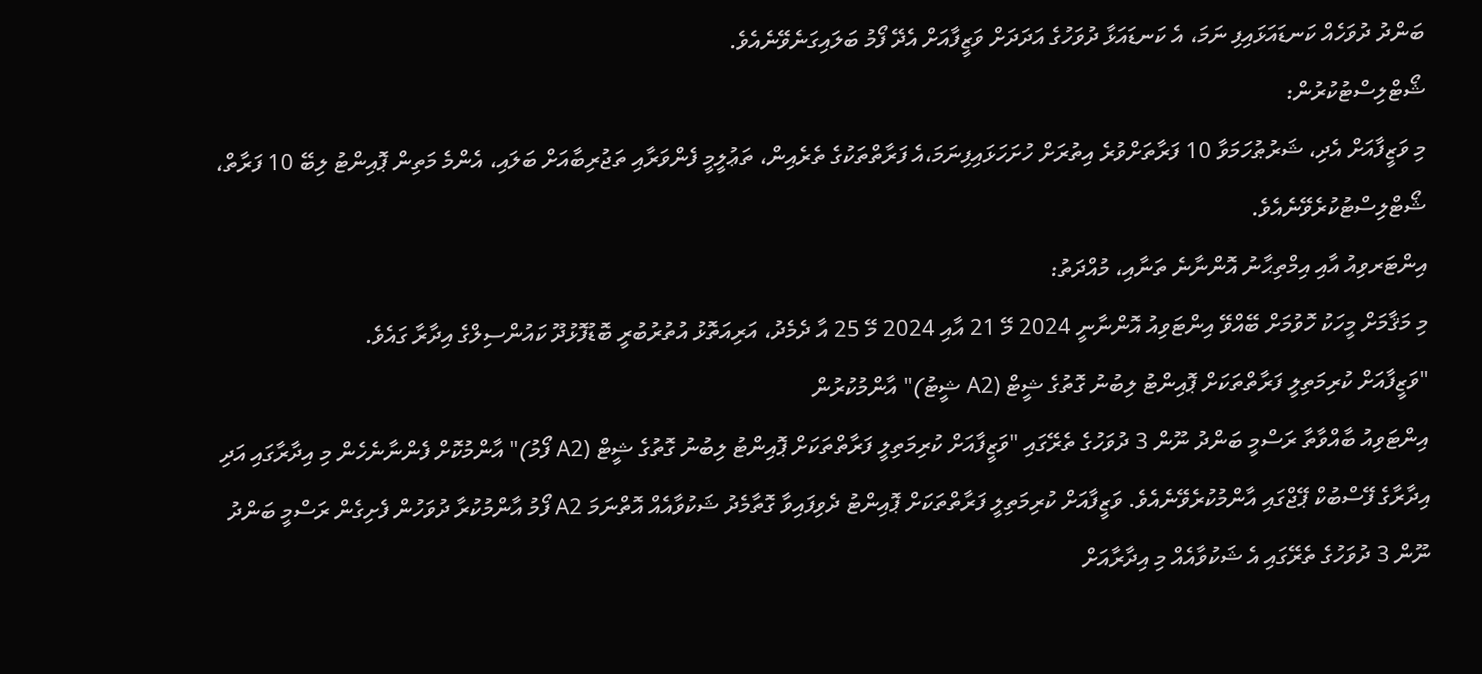ބަންދު ދުވަހެއް ކަނޑައަޅައިފި ނަމަ، އެ ކަނޑައަޅާ ދުވަހުގެ އަދަދަށް ވަޒީފާއަށް އެދޭ ފޯމު ބަލައިގަނެވޭނެއެވެ.
ޝޯޓްލިސްޓުކުރުން:
މި ވަޒީފާއަށް އެދި، ޝަރުޠުހަމަވާ 10 ފަރާތަށްވުރެ އިތުރަށް ހުށަހަޅައިފިނަމަ،އެ ފަރާތްތަކުގެ ތެރެއިން، ތަޢުލީމީ ފެންވަރާއި ތަޖުރިބާއަށް ބަލައި، އެންމެ މަތިން ޕޮއިންޓު ލިބޭ 10 ފަރާތް، ޝޯޓްލިސްޓުކުރެވޭނެއެވެ.
އިންޓަރވިއު އާއި އިމްތިޙާނު އޮންނާނެ ތަނާއި، މުއްދަތު:
މި މަޤާމަށް މީހަކު ހޮވުމަށް ބޭއްވޭ އިންޓަވިއު އޮންނާނީ 2024 މޭ 21 އާއި 2024 މޭ 25 އާ ދެމެދު، އަރިއަތޮޅު އުތުރުބުރީ ބޮޑުފޮޅުދޫ ކައުންސިލްގެ އިދާރާ ގައެވެ.
"ވަޒީފާއަށް ކުރިމަތިލީ ފަރާތްތަކަށް ޕޮއިންޓު ލިބުނު ގޮތުގެ ޝީޓް (A2 ޝީޓު)" އާންމުކުރުން
އިންޓަވިއު ބާއްވާތާ ރަސްމީ ބަންދު ނޫން 3 ދުވަހުގެ ތެރޭގައި "ވަޒީފާއަށް ކުރިމަތިލީ ފަރާތްތަކަށް ޕޮއިންޓު ލިބުނު ގޮތުގެ ޝީޓް (A2 ފޯމު)" އާންމުކޮށް ފެންނާނެހެން މި އިދާރާގައި އަދި އިދާރާގެ ފޭސްބުކް ޕޭޖްގައި އާންމުކުރެވޭނެއެވެ. ވަޒީފާއަށް ކުރިމަތިލީ ފަރާތްތަކަށް ޕޮއިންޓު ދެވިފައިވާ ގޮތާމެދު ޝަކުވާއެއް އޮތްނަމަ A2 ފޯމު އާންމުކުރާ ދުވަހުން ފެށިގެން ރަސްމީ ބަންދު ނޫން 3 ދުވަހުގެ ތެރޭގައި އެ ޝަކުވާއެއް މި އިދާރާއަށް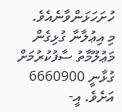ހުށަހަޅަންވާނެއެވެ.
މި އިޢުލާނާ ގުޅިގެން މަޢުލޫމާތު ސާފުކުރުމަށް ގުޅާނީ 6660900 އަށެވެ. އީ-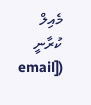މެއިލް ކުރާނީ ([email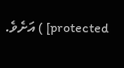protected] ) އަށެވެ.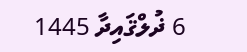6 ޛުލްޤައިދާ 1445